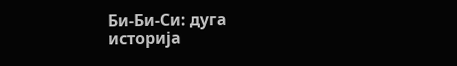Би-Би-Си: дуга историја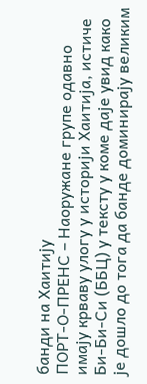банди на Хаитију
ПОРТ-О-ПРЕНС – Наоружане групе одавно имају крваву улогу у историји Хаитија, истиче Би-Би-Си (ББЦ) у тексту у коме даје увид како је дошло до тога да банде доминирају великим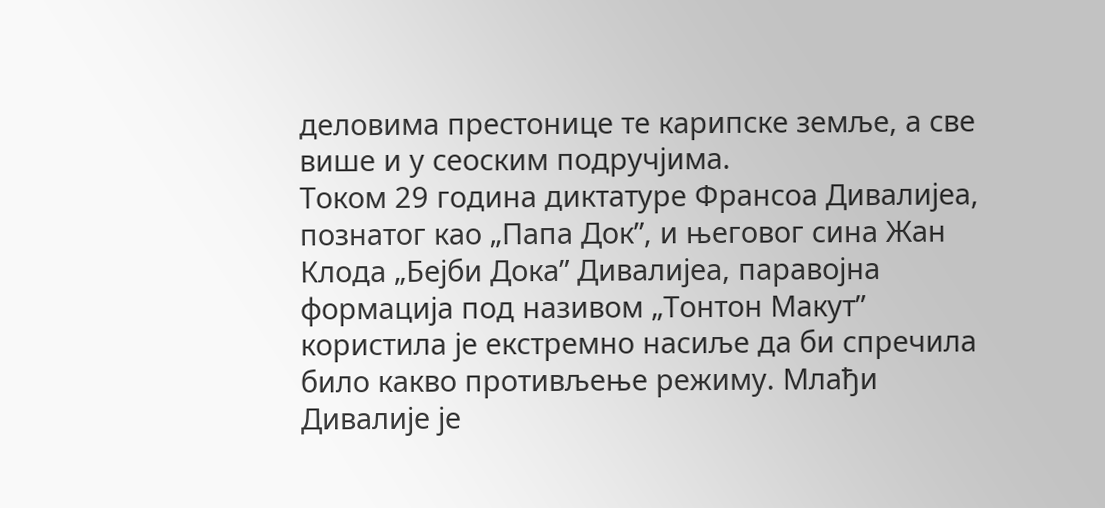деловима престонице те карипске земље, а све више и у сеоским подручјима.
Током 29 година диктатуре Франсоа Дивалијеа, познатог као „Папа Док”, и његовог сина Жан Клода „Бејби Дока” Дивалијеа, паравојна формација под називом „Тонтон Макут” користила је екстремно насиље да би спречила било какво противљење режиму. Млађи Дивалије је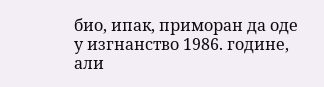био, ипак, приморан да оде у изгнанство 1986. године, али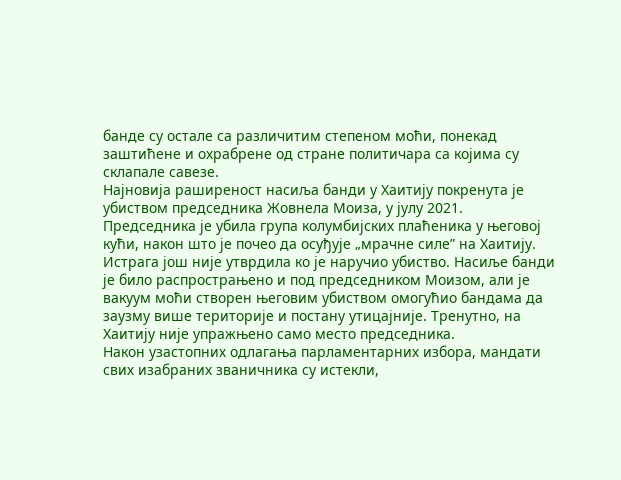банде су остале са различитим степеном моћи, понекад заштићене и охрабрене од стране политичара са којима су склапале савезе.
Најновија раширеност насиља банди у Хаитију покренута је убиством председника Жовнела Моиза, у јулу 2021. Председника је убила група колумбијских плаћеника у његовој кући, након што је почео да осуђује „мрачне силе” на Хаитију.
Истрага још није утврдила ко је наручио убиство. Насиље банди је било распрострањено и под председником Моизом, али је вакуум моћи створен његовим убиством омогућио бандама да заузму више територије и постану утицајније. Тренутно, на Хаитију није упражњено само место председника.
Након узастопних одлагања парламентарних избора, мандати свих изабраних званичника су истекли,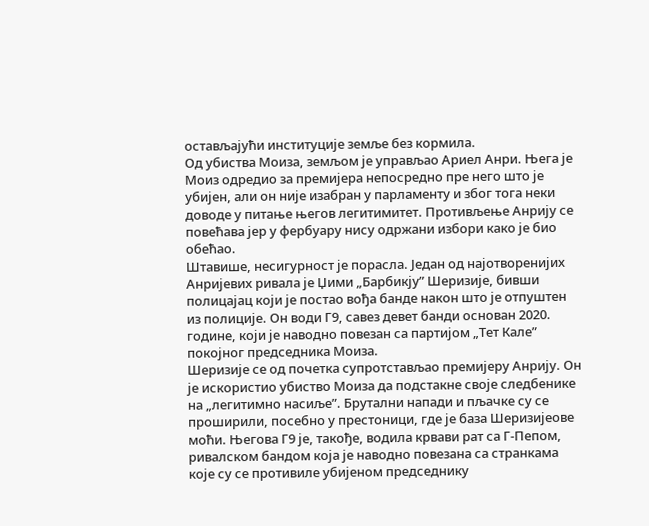остављајући институције земље без кормила.
Од убиства Моиза, земљом је управљао Ариел Анри. Њега је Моиз одредио за премијера непосредно пре него што је убијен, али он није изабран у парламенту и због тога неки доводе у питање његов легитимитет. Противљење Анрију се повећава јер у фербуару нису одржани избори како је био обећао.
Штавише, несигурност је порасла. Један од најотворенијих Анријевих ривала је Џими „Барбикју” Шеризије, бивши полицајац који је постао вођа банде након што је отпуштен из полиције. Он води Г9, савез девет банди основан 2020. године, који је наводно повезан са партијом „Тет Кале” покојног председника Моиза.
Шеризије се од почетка супротстављао премијеру Анрију. Он је искористио убиство Моиза да подстакне своје следбенике на „легитимно насиље”. Брутални напади и пљачке су се проширили, посебно у престоници, где је база Шеризијеове моћи. Његова Г9 је, такође, водила крвави рат са Г-Пепом, ривалском бандом која је наводно повезана са странкама које су се противиле убијеном председнику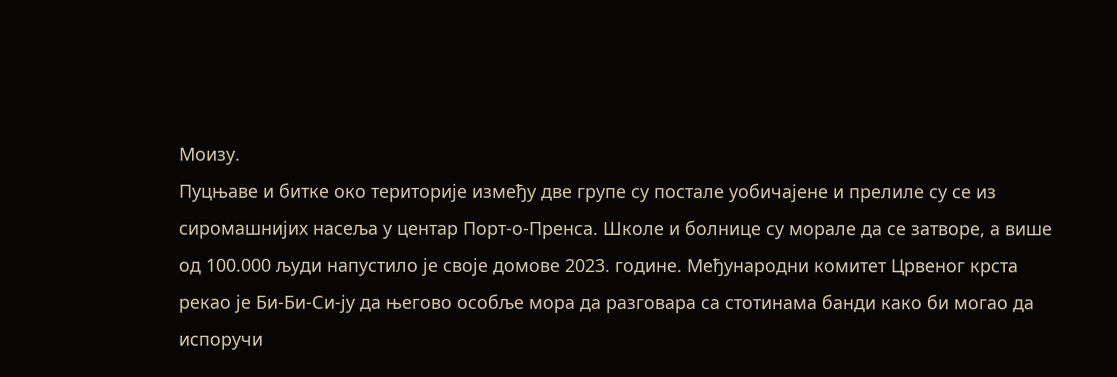Моизу.
Пуцњаве и битке око територије између две групе су постале уобичајене и прелиле су се из сиромашнијих насеља у центар Порт-о-Пренса. Школе и болнице су морале да се затворе, а више од 100.000 људи напустило је своје домове 2023. године. Међународни комитет Црвеног крста рекао је Би-Би-Си-ју да његово особље мора да разговара са стотинама банди како би могао да испоручи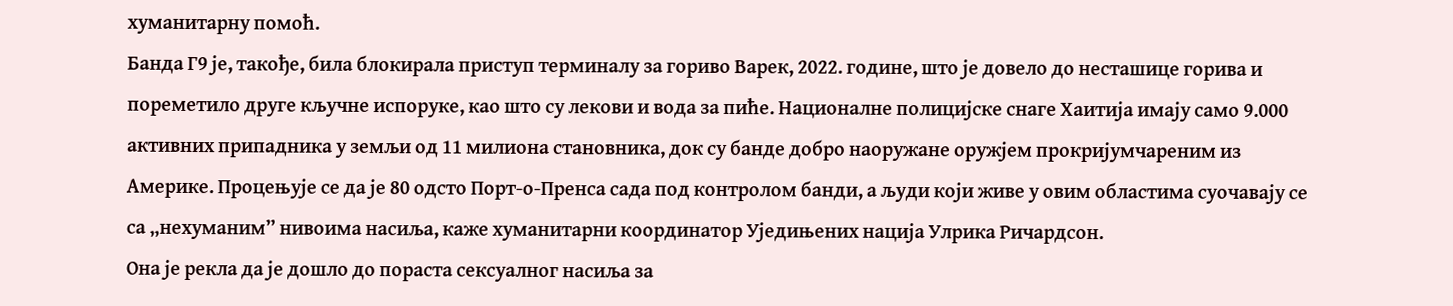хуманитарну помоћ.
Банда Г9 је, такође, била блокирала приступ терминалу за гориво Варек, 2022. године, што је довело до несташице горива и пореметило друге кључне испоруке, као што су лекови и вода за пиће. Националне полицијске снаге Хаитија имају само 9.000 активних припадника у земљи од 11 милиона становника, док су банде добро наоружане оружјем прокријумчареним из Америке. Процењује се да је 80 одсто Порт-о-Пренса сада под контролом банди, а људи који живе у овим областима суочавају се са „нехуманим” нивоима насиља, каже хуманитарни координатор Уједињених нација Улрика Ричардсон.
Она је рекла да је дошло до пораста сексуалног насиља за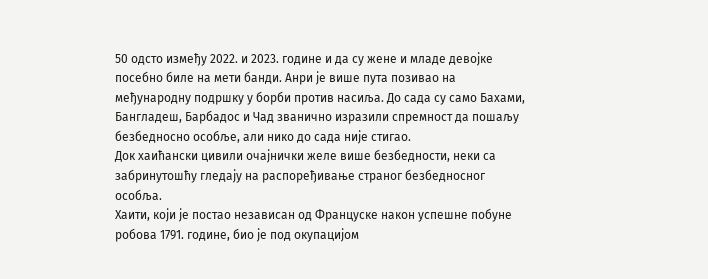50 одсто између 2022. и 2023. године и да су жене и младе девојке посебно биле на мети банди. Анри је више пута позивао на међународну подршку у борби против насиља. До сада су само Бахами, Бангладеш, Барбадос и Чад званично изразили спремност да пошаљу безбедносно особље, али нико до сада није стигао.
Док хаићански цивили очајнички желе више безбедности, неки са забринутошћу гледају на распоређивање страног безбедносног особља.
Хаити, који је постао независан од Француске након успешне побуне робова 1791. године, био је под окупацијом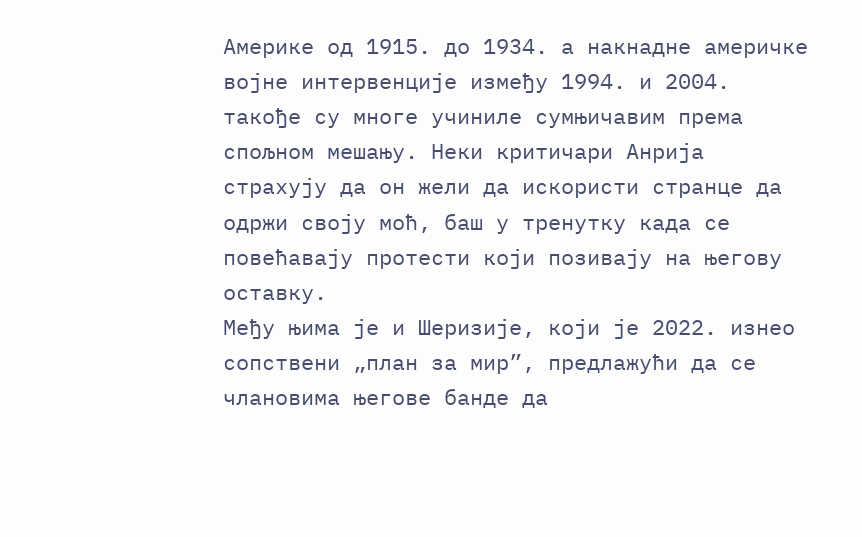Америке од 1915. до 1934. а накнадне америчке војне интервенције између 1994. и 2004. такође су многе учиниле сумњичавим према спољном мешању. Неки критичари Анрија страхују да он жели да искористи странце да одржи своју моћ, баш у тренутку када се повећавају протести који позивају на његову оставку.
Међу њима је и Шеризије, који је 2022. изнео сопствени „план за мир”, предлажући да се члановима његове банде да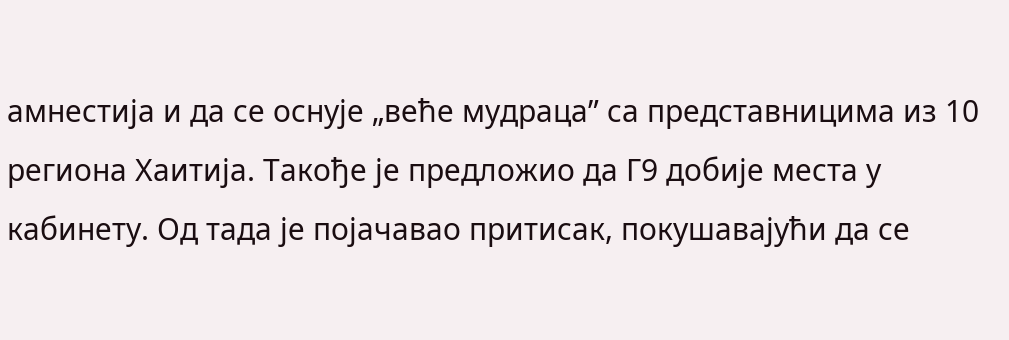амнестија и да се оснује „веће мудраца” са представницима из 10 региона Хаитија. Такође је предложио да Г9 добије места у кабинету. Од тада је појачавао притисак, покушавајући да се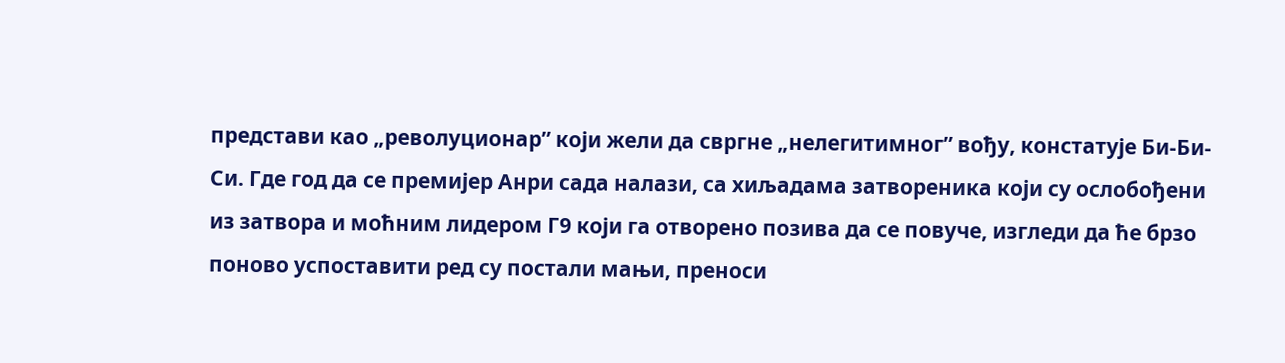представи као „револуционар” који жели да свргне „нелегитимног” вођу, констатује Би-Би-Си. Где год да се премијер Анри сада налази, са хиљадама затвореника који су ослобођени из затвора и моћним лидером Г9 који га отворено позива да се повуче, изгледи да ће брзо поново успоставити ред су постали мањи, преноси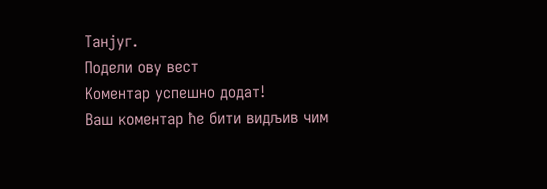Танјуг.
Подели ову вест
Комeнтар успeшно додат!
Ваш комeнтар ћe бити видљив чим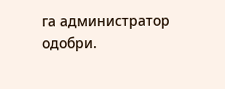га администратор одобри.